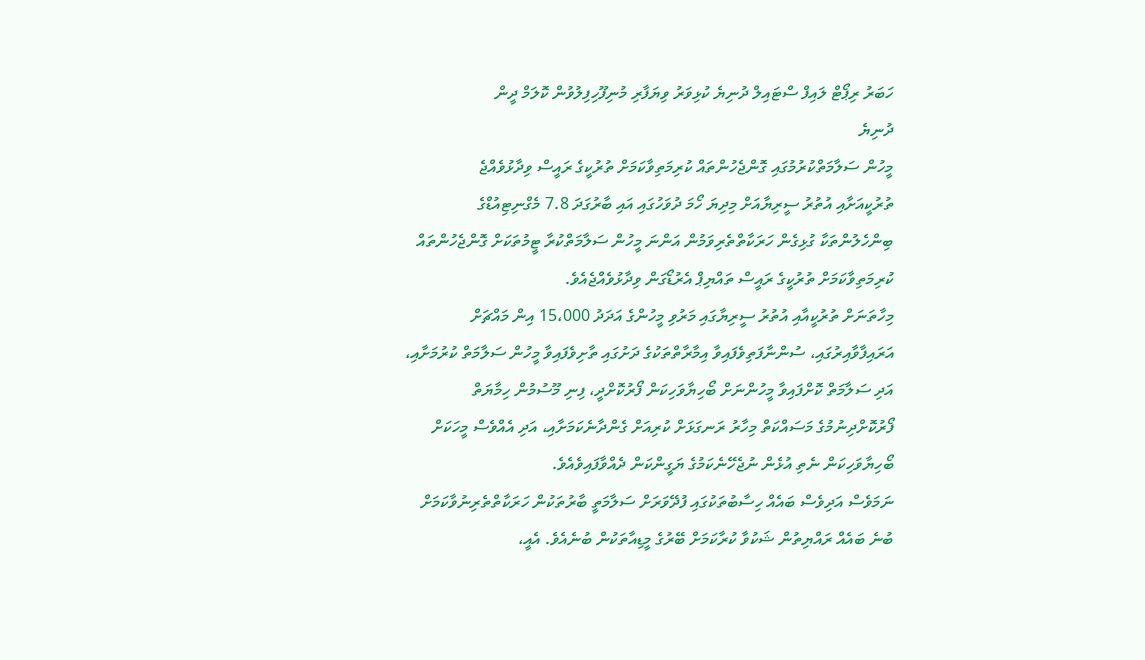ހަބަރު ރިޕޯޓް ލައިފް ސްޓައިލް ދުނިޔެ ކުޅިވަރު ވިޔަފާރި މުނިފޫހިފިލުވުން ކޮލަމް ދީން
ދުނިޔެ
މީހުން ސަލާމަތްކުރުމުގައި ގޮންޖެހުންތައް ކުރިމަތިވާކަމަށް ތުރުކީގެ ރައީސް ވިދާޅުވެއްޖެ
ތުރުކީއަށާއި އުތުރު ސީރިޔާއަށް މިދިޔަ ހޯމަ ދުވަހުގައި އައި ބާރުގަދަ 7.8 މެގްނިޓިއުޑްގެ ބިންހެލުންތަކާ ގުޅިގެން ހަރަކާތްތެރިވަމުން އަންނަ މީހުން ސަލާމަތްކުރާ ޓީމުތަކަށް ގޮންޖެހުންތައް ކުރިމަތިވާކަމަށް ތުރުކީގެ ރައީސް ތައްޔިޕް އެރުޑޯގަން ވިދާޅުވެއްޖެއެވެ.
މިހާތަނަށް ތުރުކީއާއި އުތުރު ސީރިޔާގައި މަރުވި މީހުންގެ އަދަދު 15،000 އިން މައްޗަށް އަރައިފާވާއިރުގައި، ސުންނާފަތިވެފައިވާ އިމާރާތްތަކުގެ ދަށުގައި ތާށިވެފައިވާ މީހުން ސަލާމަތް ކުރުމަށާއި، އަދި ސަލާމަތް ކޮށްފައިވާ މީހުންނަށް ބޯހިޔާވަހިކަން ފޯރުކޮށްދީ، ފިނި މޫސުމުން ހިމާޔަތް ފޯރުކޮށްދިނުމުގެ މަސައްކަތް މިހާރު ރަނގަޅަށް ކުރިއަށް ގެންދާނެކަމަށާއި، އަދި އެއްވެސް މީހަކަށް ބޯހިޔާވަހިކަން ނެތި އުޅެން ނުޖެހޭނެކަމުގެ ޔަގީންކަން ދެއްވާފައިވެއެވެ.
ނަމަވެސް އަދިވެސް ބައެއް ހިސާބުތަކުގައި ފުދޭވަރަށް ސަލާމަތީ ބާރުތަކުން ހަރަކާތްތެރިނުވާކަމަށް ބުނެ ބައެއް ރައްޔިތުން ޝަކުވާ ކުރާކަމަށް ބޭރުގެ މީޑިއާތަކުން ބުނެއެވެ. އެއީ،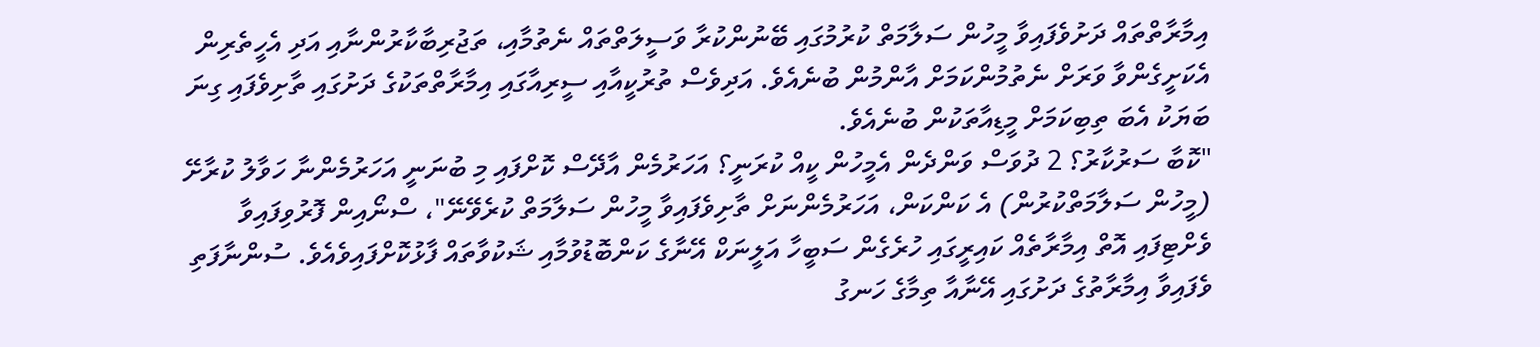އިމާރާތްތައް ދަށުވެފައިވާ މީހުން ސަލާމަތް ކުރުމުގައި ބޭނުންކުރާ ވަސީލަތްތައް ނެތުމާއި، ތަޖުރިބާކާރުންނާއި އަދި އެހީތެރިން އެކަށީގެންވާ ވަރަށް ނެތުމުންކަމަށް އާންމުން ބުނެއެވެ. އަދިވެސް ތުރުކީއާއި ސީރިއާގައި އިމާރާތްތަކުގެ ދަށުގައި ތާށިވެފައި ގިނަ ބަޔަކު އެބަ ތިބިކަމަށް މީޑިއާތަކުން ބުނެއެވެ.
"ކޮބާ ސަރުކާރު؟ 2 ދުވަސް ވަންދެން އެމީހުން ކީއް ކުރަނީ؟ އަހަރުމެން އާދޭސް ކޮށްފައި މި ބުނަނީ އަހަރުމެންނާ ހަވާލު ކުރާށޭ (މީހުން ސަލާމަތްކުރުން) އެ ކަންކަން، އަހަރުމެންނަށް ތާށިވެފައިވާ މީހުން ސަލާމަތް ކުރެވޭނޭ"، ސްނޯއިން ފޮރުވިފައިވާ ވެށްޓިފައި އޮތް އިމާރާތެއް ކައިރީގައި ހުރެގެން ސަބީހާ އަލީނަކް އޭނާގެ ކަންބޮޑުވުމާއި ޝަކުވާތައް ފާޅުކޮށްފައިވެއެވެ. ސުންނާފަތި ވެފައިވާ އިމާރާތުގެ ދަށުގައި އޭނާއާ ތިމާގެ ހަނގު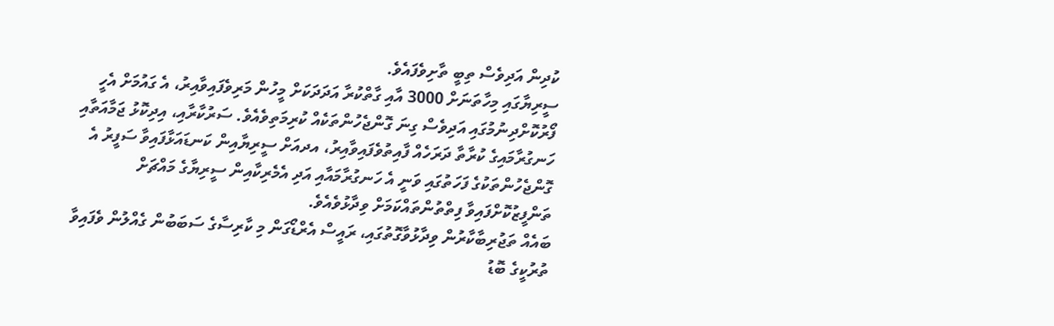ކުދިން އަދިވެސް ތިބީ ތާށިވެފައެވެ.
ސީރިޔާގައި މިހާތަނަށް 3000 އާއި ގާތްކުރާ އަދަދަކަށް މީހުން މަރިވެފައިވާއިރު، އެ ގައުމަށް އެހީ ފޯރުކޮށްދިނުމުގައި އަދިވެސް ގިނަ ގޮންޖެހުންތަކެއް ކުރިމަތިވެއެވެ. ސަރުކާރާއި، އިދިކޮޅު ޖަމާއަތާއި ހަނގުރާމައިގެ ކުރާތާ ދަރަހެއް ފާއިތުވެފައިވާއިރު، އދއަށް ސީރިޔާއިން ކަނޑައަޅާފައިވާ ސަފީރު އެ ގޮންޖެހުންތަކުގެ ފަހަތުގައި ވަނީ އެ ހަނގުރާމައާއި އަދި އެމެރިކާއިން ސީރިޔާގެ މައްޗަށް ތަންފީޒުކޮށްފައިވާ ފިތްތުންތައްކަމަށް ވިދާޅުވެއެވެ.
ބައެއް ތަޖުރިބާކާރުން ވިދާޅުވާގޮތުގައި، ރައީސް އެރްޑޯގަން މި ކާރިސާގެ ސަބަބުން ގެއްލުން ވެފައިވާ ތުރުކީގެ ބޮޑު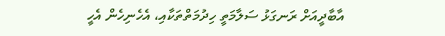އާބާދީއަށް ރަނގަޅު ސަލާމަތީ ހިދުމަތްތަކާއި، އެހެނިހެން އެހީ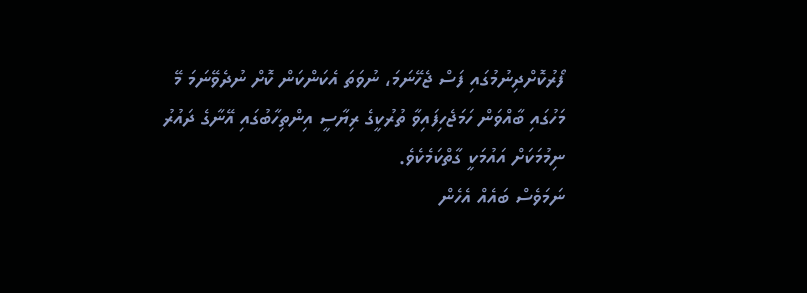ފޯރުކޮށްދިނުމުގައި ފަސް ޖެހޭނަމަ، ނުވަތަ އެކަންކަން ކޮށް ނުދެވޭނަމަ މޭ މަހުގައި ބާއްވަން ހަމަޖެހިފައިވާ ތުރުކީގެ ރިޔާސީ އިންތިހާބުގައި އޭނާގެ ދައުރު ނިމުމަކަށް އައުމަކީ ގާތްކަމެކެވެ.
ނަމަވެސް ބައެއް އެހެން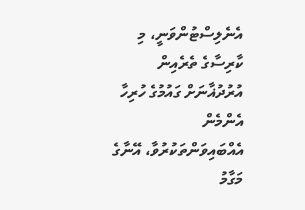އެނެލިސްޓުންވަނީ، މި ކާރިސާގެ ތެރެއިން އުރުދުޣާނަށް ގައުމުގެ ހުރިހާ އެންމެން އެއްބައިވަންތަކުރުވާ، އޭނާގެ މަގާމު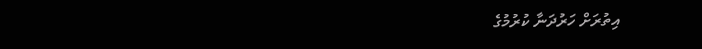އިތުރަށް ހަރުދަނާ ކުރުމުގެ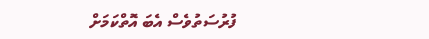ފުރުސަތުވެސް އެބަ އޮތްކަމަށް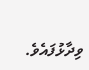ވިދާޅުފައެވެ.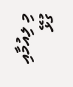މި ލިއުމާއި ގުޅޭ